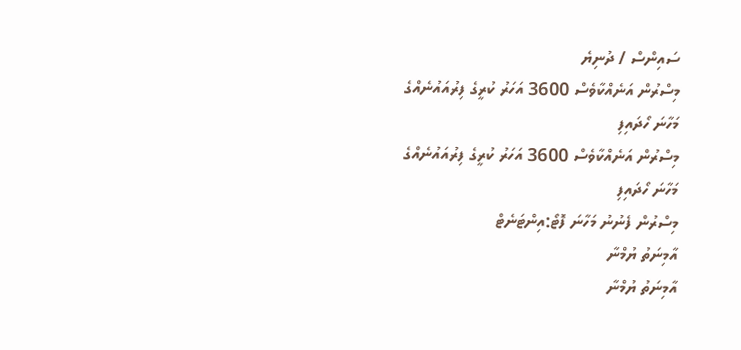ސައިންސް / ދުނިޔެ
މިސްރުން އަނެއްކާވެސް 3600 އަހަރު ކުރީގެ ފިރުއައުނެއްގެ މަހާނަ ހޯދައިފި
މިސްރުން އަނެއްކާވެސް 3600 އަހަރު ކުރީގެ ފިރުއައުނެއްގެ މަހާނަ ހޯދައިފި
މިސްރުން ފެނުނު މަހާނަ ފޮޓޯ:އިންޓަނެޓް
އާމިނަތު ޔުމްނާ
އާމިނަތު ޔުމްނާ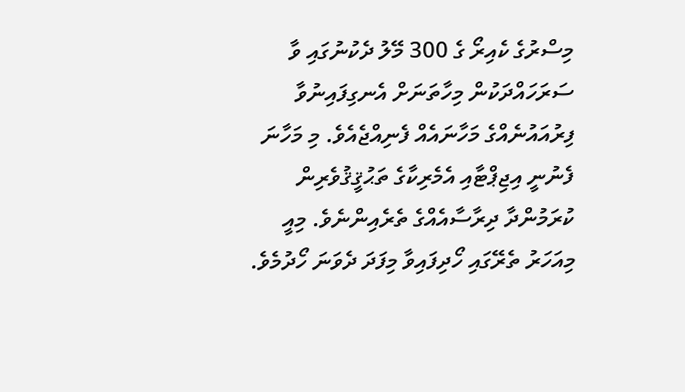މިސްރުގެ ކެއިރޯ ގެ 300 މޭލު ދެކުނުގައި ވާ ސަރަހައްދަކުން މިހާތަނަށް އެނގިފައިނުވާ  ފިރުއައުނެއްގެ މަހާނައެއް ފެނިއްޖެއެވެ. މި މަހާނަ ފެނުނީ އިޖިޕްޓާއި އެމެރިކާގެ ތަޙުޤީޤުވެރިން ކުރަމުންދާ ދިރާސާއެއްގެ ތެރެއިންނެވެ. މިއީ މިއަހަރު ތެރޭގައި ހޯދިފައިވާ މިފަދަ ދެވަނަ ހޯދުމެވެ.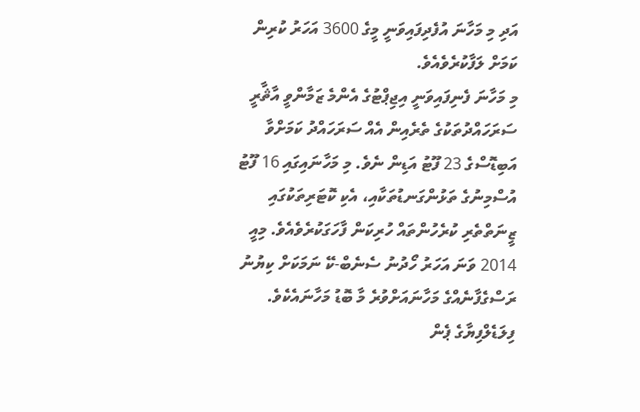އަދި މި މަހާނަ އުފެދިފައިވަނީ މީގެ 3600 އަހަރު ކުރިން ކަމަށް ލަފާކުރެވެއެވެ.
މި މަހާނަ ފެނިފައިވަނީ އިޖިޕްޓުގެ އެންމެ ޒަމާންވީ އާޘާރީ ސަރަހައްދުތަކުގެ ތެރެއިން އެއް ސަރަހައްދު ކަމަށްވާ އަބިޑޮސްގެ 23 ފޫޓު އަޑިން ނެވެ. މި މަހާނައިގައި 16 ފޫޓު އުސްމިނުގެ ތަޅުންގަނޑުތަކާއި، އެކި ކޮޓަރިތަކުގައި ޒީނަތްތެރި ކުރެހުންތައް ހުރިކަން ފާހަގަކުރެވެއެވެ. މިއީ 2014 ވަނަ އަހަރު ހޯދުނު ސެނެބް-ކޭ ނަމަކަށް ކިޔުނު ރަސްގެފާނެއްގެ މަހާނައަށްވުރެ މާ ބޮޑު މަހާނައެކެވެ.
ފިލަޑެލްފިޔާގެ ޕެން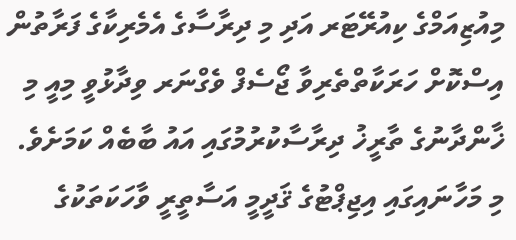މިއުޒިއަމްގެ ކިއުރޭޓަރ އަދި މި ދިރާސާގެ އެމެރިކާގެ ފަރާތުން އިސްކޮށް ހަރަކާތްތެރިވާ ޖޯސެފް ވެގްނަރ ވިދާޅުވީ މިއީ މި ޚާންދާނުގެ ތާރީޚު ދިރާސާކުރުމުގައި އައު ބާބެއް ކަމަށެވެ. މި މަހާނައިގައި އިޖިޕްޓުގެ ޤަދީމީ އަސާތީރީ ވާހަކަތަކުގެ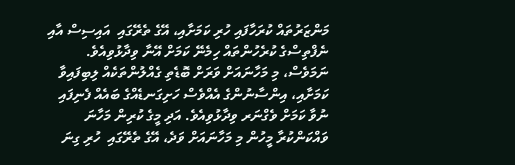މަންޒަރުތައް ކުރަހާފައި ހުރި ކަމަށާއި، އޭގެ ތެރޭގައި  އައިސިސް އާއި ނެފްތިސްގެ ކުރެހުންތައް ހިމެނޭ ކަމަށް އޭނާ ވިދާޅުވިއެވެ.
ނަމަވެސް، މި މަހާނައަށް ވަރަށް ބޮޑެތި ގެއްލުންތަކެއް ލިބިފައިވާ ކަމަށާއި، އިންސާނުންގެ އެއްވެސް ހަށިގަނޑެއްގެ ބައެއް ފެނިފައި ނުވާ ކަމަށް ވެގްނަރ ވިދާޅުވިއެވެ. އަދި މީގެ ކުރިން މަހާނަ ވައްކަންކުރާ މީހުން މި މަހާނައަށް ވަދެ، އޭގެ ތެރޭގައި  ހުރި ގިނަ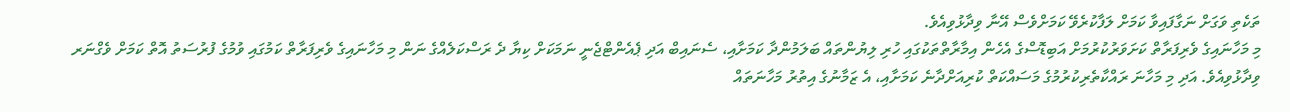ތަކެތި ވަގަށް ނަގާފައިވާ ކަމަށް ލަފާކުރެވޭ ކަމަށްވެސް އޭނާ ވިދާޅުވިއެވެ.
މި މަހާނައިގެ ވެރިފަރާތް ކަށަވަރުކުރުމަށް އަބިޑޮސްގެ އެހެން އިމާރާތްތަކުގައި ހުރި ލިޔުންތައް ބަލަމުންދާ ކަމަށާއި، ސެނައިބް އަދި ޕެއެންޓްޖެނީ ނަމަކަށް ކިޔާ ދެ ރަސްކަލެއްގެ ނަން މި މަހާނައިގެ ވެރިފަރާތް ކަމުގައި ވުމުގެ ފުރުސަތު އޮތް ކަމަށް ވެގްނަރ ވިދާޅުވިއެވެ. އަދި މި މަހާނަ ރައްކާތެރިކުރުމުގެ މަސައްކަތް ކުރިއަށްދާނެ ކަމަށާއި، އެ ޒަމާނުގެ އިތުރު މަހާނަތައް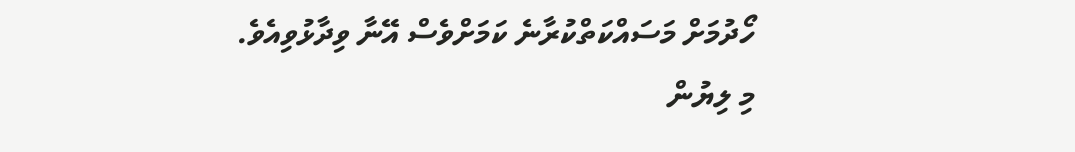ހޯދުމަށް މަސައްކަތްކުރާނެ ކަމަށްވެސް އޭނާ ވިދާޅުވިއެވެ.
މި ލިޔުން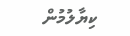ކިޔާލުމުން